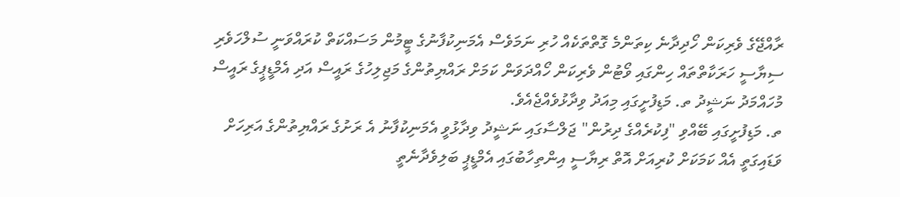ރާއްޖޭގެ ވެރިކަން ހޯދިދާނެ ކިތަންމެ ގޮތްތަކެއް ހުރި ނަމަވެސް އެމަނިކުފާނުގެ ޓީމުން މަސައްކަތް ކުރައްވަނީ ސުލްހަވެރި ސިޔާސީ ހަރަކާތްތައް ހިންގައި ވޯޓުން ވެރިކަން ހޯއްދަވަން ކަމަށް ރައްޔިތުންގެ މަޖިލިހުގެ ރައީސް އަދި އެމްޑީޕީގެ ރައީސް މުހައްމަދު ނަޝީދު ތ. މަޑިފުށީގައި މިއަދު ވިދާޅުވެއްޖެއެވެ.
ތ. މަޑިފުށީގައި ބޭއްވި "ފިކުރެއްގެ ދިރުން" ޖަލްސާގައި ނަޝީދު ވިދާޅުވީ އެމަނިކުފާނު އެ ރަށުގެ ރައްޔިތުންގެ އަރިހަށް ވަޑައިގަތީ އެއް ކަމަކަށް ކުރިއަށް އޮތް ރިޔާސީ އިންތިހާބުގައި އެމްޑީޕީ ބަލިވެދާނެތީ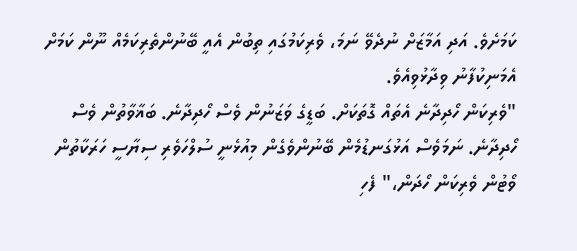ކަމަށެވެ. އަދި އަމާޒަށް ނުދެވޭ ނަމަ، ވެރިކަމުގައި ތިބުން އެއީ ބޭނުންތެރިކަމެއް ނޫން ކަމަށް އެމަނިކުފާނު ވިދާޅުވިއެވެ.
"ވެރިކަން ހޯދިދާނެ އެތައް ގޮތަކަށް. ބަޑީގެ ވަޒަނުން ވެސް ހޯދިދާނެ. ބަޣާވާތުން ވެސް ހޯދިދާނެ. ނަމަވެސް އަޅުގަނޑުމެން ބޭނުންވެގެން މިއުޅެނީ ސުލްހަވެރި ސިޔާސީ ހަރަކާތުން ވޯޓުން ވެރިކަން ހޯދަން،" ފެހި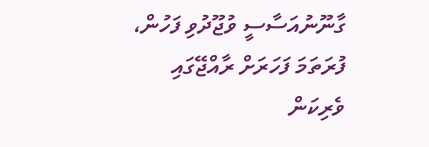ގާނޫނުއަސާސީ ވުޖޫދުވި ފަހުން، ފުރަތަމަ ފަހަރަށް ރާއްޖޭގައި ވެރިކަން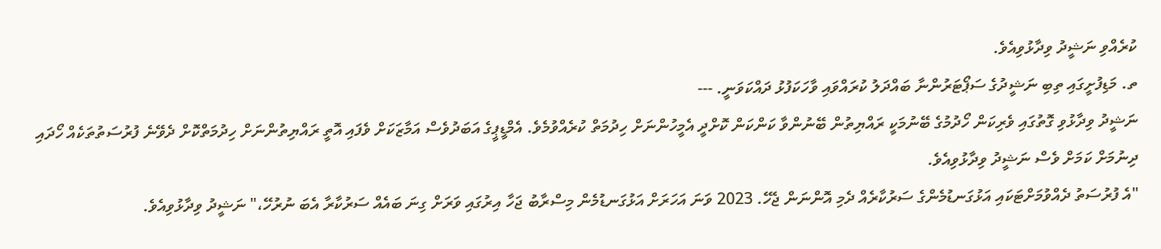ކުރެއްވި ނަޝީދު ވިދާޅުވިއެވެ.
ތ. މަޑިފުށީގައި ތިބި ނަޝީދުގެ ސަޕޯޓަރުންނާ ބައްދަލު ކުރައްވައި ވާހަކަފުޅު ދައްކަވަނީ. ---
ނަޝީދު ވިދާޅުވި ގޮތުގައި ވެރިކަން ހޯދުމުގެ ބޭނުމަކީ ރައްޔިތުން ބޭނުންވާ ކަންކަން ކޮށްދީ އެމީހުންނަށް ހިދުމަތް ކުރެއްވުމެވެ. އެމްޑީޕީގެ އަބަދުވެސް އަމާޒަކަށް ވެފައި އޮތީ ރައްޔިތުންނަށް ހިދުމަތްކޮށް ދެވޭނެ ފުރުސަތުތަކެއް ހޯދައި ދިނުމަށް ކަމަށް ވެސް ނަޝީދު ވިދާޅުވިއެވެ.
"އެ ފުރުސަތު ދެއްވުމަށްޓަކައި އަޅުގަނޑުމެންގެ ސަރުކާރެއް ދެމި އޮންނަން ޖެހޭ. 2023 ވަނަ އަހަރަށް އަޅުގަނޑުމެން މިސްރާބު ޖަހާ އިރުގައި ވަރަށް ގިނަ ބައެއް ސަރުކާރާ އެބަ ނުރުހޭ،" ނަޝީދު ވިދާޅުވިއެވެ.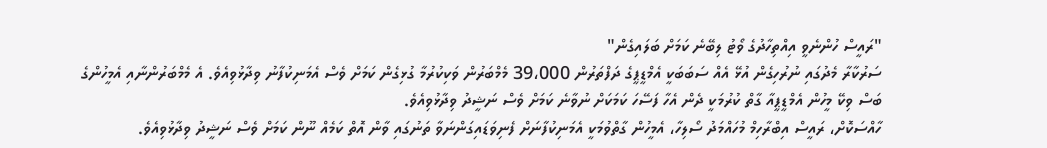"ރައީސް ހުންނެވީ އިއްތިހާދުގެ ވޯޓު ލިބޭނެ ކަމަށް ބަލައިގެން"
ސަރުކާރާ މެދުގައި ނުރުހިގެން އުޅޭ އެއް ސަބަބަކީ އެމްޑީޕީގެ ދަފްތަރުން 39،000 މެމްބަރުން ވަކިކުރުމާ ގުޅިގެން ކަމަށް ވެސް އެމަނިކުފާނު ވިދާޅުވިއެވެ. އެ މެމްބަރުންނާއި އެމީހުންގެ ބަސް ވިކޭ މީހުން އެމްޑީޕީއާ ގާތް ކުރުމަކީ ދެން އެހާ ފަސޭހަ ކަމަކަށް ނުވާނެ ކަމަށް ވެސް ނަޝީދު ވިދާޅުވިއެވެ.
ހާއްސަކޮށް، ރައީސް އިބްރާހިމް މުހައްމަދު ސޯލިހާ، އެމީހުން ގާތްވުމަކީ އެމަނިކުފާނަށް ފެނިވަޑައިގަންނަވާ ތަނުގައި ވާން އޮތް ކަމެއް ނޫން ކަމަށް ވެސް ނަޝީދު ވިދާޅުވިއެވެ.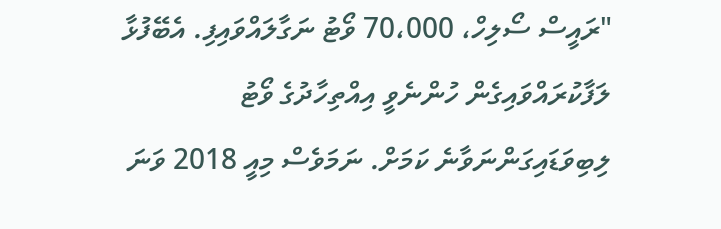"ރައީސް ސޯލިހް، 70،000 ވޯޓު ނަގާލައްވައިފި. އެބޭފުޅާ ލަފާކުރައްވައިގެން ހުންނެވީ އިއްތިހާދުގެ ވޯޓު ލިބިވަޑައިގަންނަވާނެ ކަމަށް. ނަމަވެސް މިއީ 2018 ވަނަ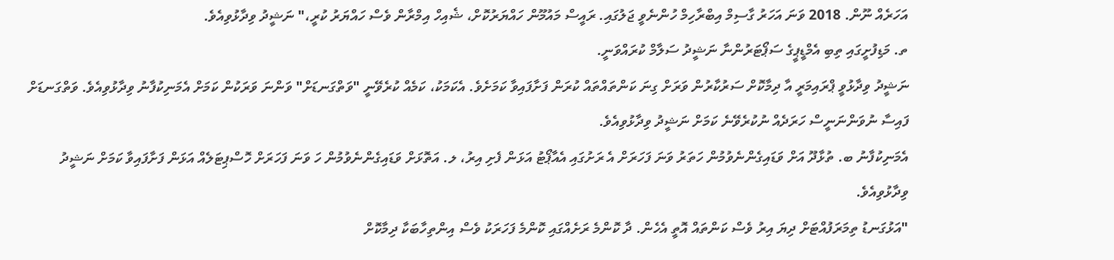އަހަރެއް ނޫން. 2018 ވަނަ އަހަރު ގާސިމް އިބްރާހިމް ހުންނެވީ ޖަލުގައި. ރައީސް މައުމޫން ހައްޔަރުކޮށް، ޝެއިހް އިމްރާން ވެސް ހައްޔަރު ކުރީ،" ނަޝީދު ވިދާޅުވިއެވެ.
ތ. މަޑިފުށީގައި ތިބި އެމްޑީޕީގެ ސަޕޯޓަރުންނާ ނަޝީދު ސަލާމް ކުރައްވަނީ.
ނަޝީދު ވިދާޅުވީ ޕްރައިމަރީ އާ ދިމާކޮށް ސަރުކާރުން ވަރަށް ގިނަ ކަންތައްތައް ކުރަން ފަށާފައިވާ ކަމަށެވެ. އެކަމަކު، ކަމެއް ކުރެވޭނީ "ވަތްގަނޑަށް" ވަންނަ ވަރަކުން ކަމަށް އެމަނިކުފާނު ވިދާޅުވިއެވެ. ވަތްގަނޑަށް ފައިސާ ނުވަންނަނީސް ހަރަދެއް ނުކުރެވޭނެ ކަމަށް ނަޝީދު ވިދާޅުވިއެވެ.
އެމަނިކުފާނު ބ. ތުޅާދޫ އަށް ވަޑައިގެންނެވުމުން ހަތަރު ވަނަ ފަހަރަށް އެ ރަށުގައި އެއާޕޯޓު އަޅަން ފެށި އިރު، ލ. އަތޮޅަށް ވަޑައިގެންނެވުމުން ހަ ވަނަ ފަހަރަށް ހޮސްޕިޓަލެއް އަޅަން ފަށާފައިވާ ކަމަށް ނަޝީދު ވިދާޅުވިއެވެ.
"އަޅުގަނޑު ތިމަރަފުއްޓަށް ދިޔަ އިރު ވެސް ކަންތައް އޮތީ އެހެން. ދާ ކޮންމެ ރަށެއްގައި ކޮންމެ ފަހަރަކު ވެސް އިންތިހާބަކާ ދިމާކޮށް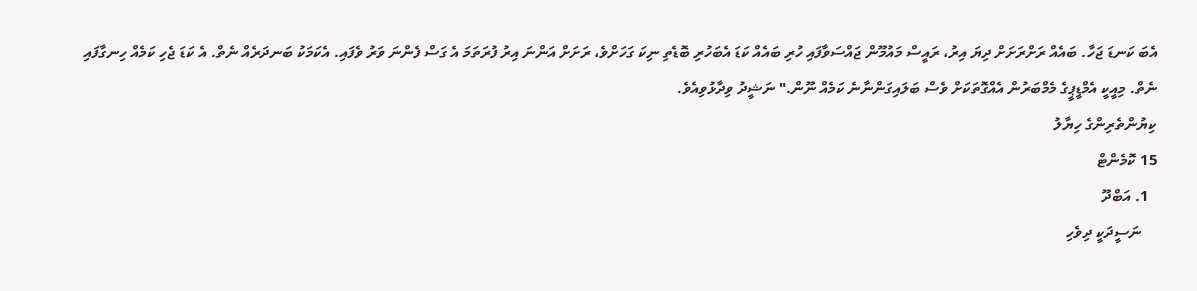އެބަ ކަނޑަ ޖަހާ. ބައެއް ރަށްރަށަށް ދިޔަ އިރު، ރައީސް މައުމޫން ޖައްސަވާފައި ހުރި ބައެއް ކަޑަ އެބަހުރި ބޮޑެތި ނިކަ ގަހަށްވެ، ރަށަށް އަންނަ އިރު ފުރަތަމަ އެ ގަސް ފެންނަ ވަރު ވެފައި. އެކަމަކު ބަނދަރެއް ނެތް. އެ ކަޑަ ޖެހި ކަމެއް ހިނގާފައި ނެތް. މިއީކީ އެމްޑީޕީގެ މެމްބަރުން އެއްގޮތަކަށް ވެސް ބަލައިގަންނާނެ ކަމެއް ނޫން." ނަޝީދު ވިދާޅުވިއެވެ.
ކިޔުންތެރިންގެ ހިޔާލު
15 ކޮމެންޓް
  1. އަބްދޫ
    ނަސީދަކީ ދިވެހި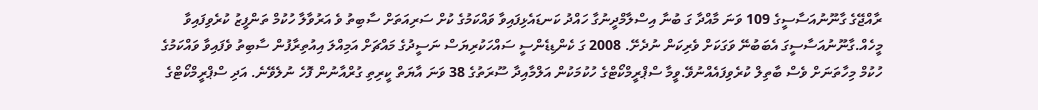ރާއްޖޭގެ ގާނޫނުއަސާސީގެ 109 ވަނަ މާއްދާ ގަ ބުނާ އިސްލާމްދީނުގާ ހައްދު ކަނޑައެޅިފައިވާ ވައްކަމުގެ ކުށް ސަރިއަތަށް ސާބިތު ވެ އަރުވާލާ ހުކުމް ތަންފީޒު ކުރެވިފައިވާ މީހެއް.ގާނޫނުއަސާސީގަ އެބަބުނޭ ވަގަކަށް ވެރިކަން ނުދެށޭ. 2008 ގަ ކެންޑިޑެންސީ ސައްހަކުރިޔަސް ނަސީދުގެ މައްޗަށް އަމިއްލަ އިއުތިރާފުން ސާބިތު ވެފައިވާ ވައްކަމުގެ ހުކުމް މިހާތަނަށް ވެސް ބާތިލް ކުރެވިފައެއްނުވޭ.ވީމާ ސްޕްރީމްކޯޓްގެ ހުކުމަކުން އަލްމާއިދާ ސޫރަތުގެ 38 ވަނަ އާޔަތް ކީރިތި ގުރްއާނުން ފޮހެ ނުލެވޭނެ. އަދި ސްޕްރީމްކޯޓްގެ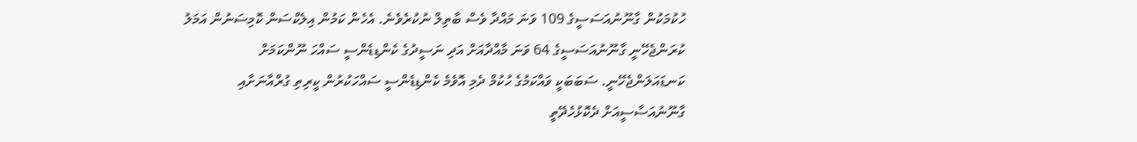ހުކުމަކުން ގާނޫނުއަސަސީގެ 109 ވަނަ މައްދާ ވެސް ބާތިލް ނުކުރެވެނެ. އެހެން ކަމުން އިލެކްސަން ކޮމިސަނުން އަމަލު ކުރަންޖެހޭނީ ގާނޫނުއަސަސީގެ 64 ވަނަ މާއްދާއަށް އަދި ނަސީދުގެ ކެންޑިޑެންސީ ސައްހަ ނޫންކަމަށް ކަނޑައަލަންޖެހޭނީ. ސަބަބަކީ ވައްކަމުގެ ހުކުމް ދެމި އޮވެމެ ކެންޑިޑެންސީ ސައްހަކުރުން ކީރިތި ގުރްއާނަށާއި ގާނޫނުއަސާސީއަށް ދެކޮޅުހެދޭތީ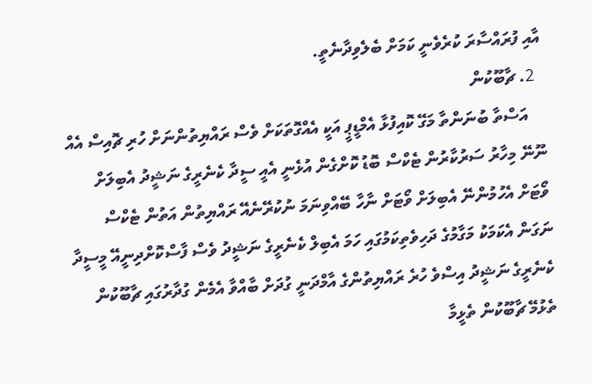އާއި ފުރައްސާރަ ކުރެވެނީ ކަމަށް ބެލެވިދާނެތީ.
  2. ޗާބޫކުން
    އަސްތާ ބުނަންތާ މަގޭ ކޮއިފުޅާ އެމްޑީޕީ އަކީ އެއްގޮތަކަށް ވެސް ރައްޔިތުންނަށް ހުރި ޗޮއިސް އެއް ނޫނޭ މިހާރު ސަރުކާރުން ޓެކްސް ބޮޑު ކޮށްގެން އުޅެނީ އެއީ ސީދާ ކެނެރީގެ ނަޝީދު އެބިލަށް ވޯޓަށް އެހުމުންނޭ އެބިލަށް ވޯޓަށް ނާހާ ބޭއްވިނަމަ ނުކުރޭނެއޭ ރައްޔިތުން އަތުން ޓެކްސް ނަގަން އެކަމަކު މަގާމުގެ ދަހިވެތިކަމުގައި ހަމަ އެބިލް ކެނެރީގެ ނަޝީދު ވެސް ފާސްކޮށްދިނީއޭ މީސީދާ ކެނެރީގެ ނަޝީދު އިސްވެ ހުރެ ރައްޔިތުންގެ އާމްދަނީ ގުދަށް ބާއްވާ އެމެން ގުދާރުގައި ޗާބޫކުން ތެޅުމޭ ޗާބޫކުން ތެޅީމާ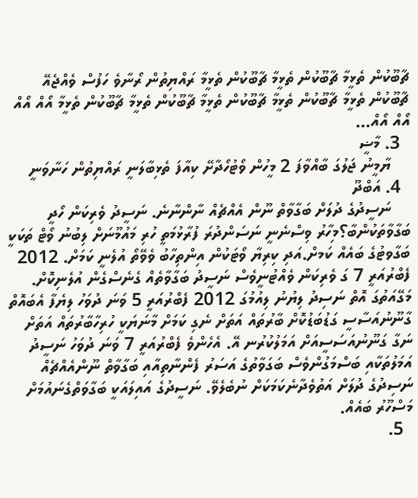ޗާބޫކުން ތެޅީމާ ޗާބޫކުން ތެޅީމާ ޗާބޫކުން ތެޅީމާ ރައްޔިތުން ރޯނާވެ ހަފުސް ވެއްޖެއޭ ޗާބޫކުން ތެޅީމާ ޗާބޫކުން ތެޅީމާ ޗާބޫކުން ތެޅީމާ ޗާބޫކުން ތެޅީމާ ޗާބޫކުން ތެޅީމާ އޯއް އޯއް އޯއް އޯއް...
  3. މާޟީ
    ޔާމީނު ޖަލުގަ ބާއްވާފަ 2 މީހުން ވޯޓުހޯދާށޭ ކިއާފަ ތެޅިބާލަނީ ރައްޔިތުން ހަނާވަނީ
  4. އަބްދޫ
    ނަސީދުގެ ދުލަށް ބަގާވާތް ނޫން އެއްޗެއް ނާންނާނެ. ނަސީދު ވެރިކަން ހޯދީ ބަގާވާތަކުންބާ؟މިހާރު ވިސްނެނީ ނަސަންދުރަ ފުރާޅުމަތީ ހުރި މައުމޫނަށް ލިބުނު ވޯޓް ތަކަކީ ބަގާވޓުގެ ބައެއް ކަމށް.އަދި ކިރިޔާ ވޯޓަކުން އިންތިހާބު ވެވޭތޯ އުލެނީ ކަމަށް. 2012 ފެބްރުއަރީ 7 ގަ ވެރިކަން ވެއްޓުނީވެސް ނަސީދު ބަގާވާތެއް ގެނެސްގެން އުލެނިކޮށް. މަގޭއަތުގަ އޮތް ނަސިދު ލިޔުނު ލިއުމުގަ 2012 ފެބްރުއަރީ 5 ވަނަ ދުވަހު ލިޔެފާ އެބައޮތް ގާނޫނުއަސާސީ ގަޑުބަޑުކޮށް ބާރުތައް އަތަށް ނެގި ކަމަށް މާނަޔަކީ ހުރިހާބާރުތައް އަތަށް ނަގާ ގަނޫނުއަސަސީއަށް އަމަލުކުރުނ އޭ. އެހެންވެ ފެބްރުއަރީ 7 ވަނަ ދުވަހު ނަސީދު އަމަލުތަކާއި ބަސްމަގުންވެސް ބަގަވާތުގެ އަސަރު ފެންނާތިއާއި ބަގާވާތް ނޫންއެއްޗެއް ނަސިދުގެ ދުލަށް އަތުވެދާނެކަމަކަށް ނުބެލެވޭ. ނަސީދުގެ އައިލައަކީ ބަގާވަތްގެނައުމަށް މަސްހޫރު ބައެއް.
  5.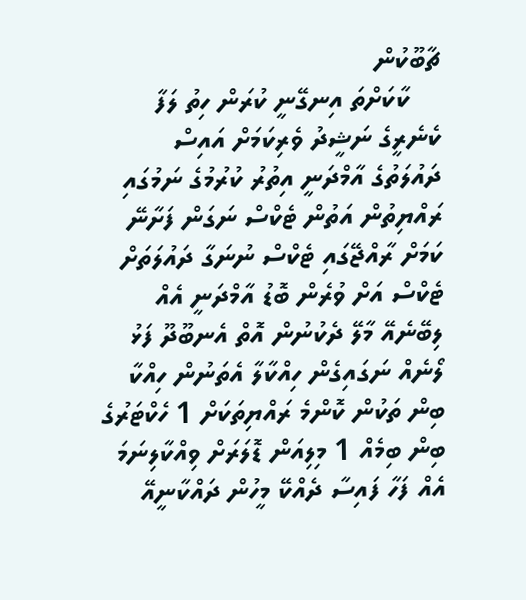ޗާބޫކުން
    ކާކަށްތަ އިނގޭނީ ކުރަން ހިތު ލަފާ ކެނެރީގެ ނަޝީދު ވެރިކަމަށް އައިސް ދައުލަތުގެ އާމްދަނީ އިތުރު ކުރުމުގެ ނަމުގައި ރައްޔިތުން އަތުން ޓެކްސް ނަގަން ފަށާނޭ ކަމަށް ރާއްޖޭގައި ޓެކްސް ނުނަގާ ދައުލަތަށް ޓެކްސް އަށް ވުރެން ބޮޑު އާމްދަނީ އެއް ލިބޭނެއޭ މާލޭ ދެކުނުން އޮތް އެނބޫދޫ ފަޅު ލޯނެއް ނަގައިގެން ހިއްކާލާ އެތަނުން ހިއްކާ ބިން ތަކުން ކޮންމެ ރައްޔިތަކަށް 1 ހެކްޓަރުގެ ބިން ބިމެއް 1 މިލިއަން ޑޮލަރަށް ވިއްކާލިނަމަ އެއް ފަހާ ފައިސާ ދެއްކޭ މީހުން ދައްކާނީއޭ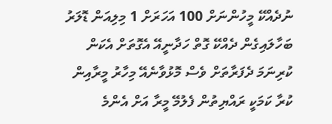ނުދެއްކޭ މީހުންނަށް 100 އަހަރަށް 1 މިލިއަން ޑޮލަރު ބަހާލައިގެން ދެއްކޭ ގޮތް ހަދާނީއޭ އެގޮތަށް އެކަން ކުރިނަމަ ދެފަރާތަށް ވެސް މޮޅުވާނެއޭ މިހާރު މީރާއިން ކުރާ ކަމަކީ ރައްޔިތުން ފެލުމޭ މީރާ އަށް އެންމެ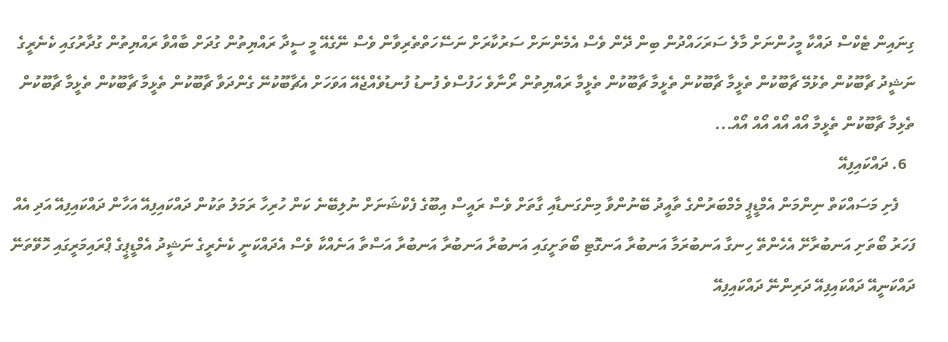ގިނައިން ޓެކްސް ދައްކާ މީހުންނަށް މާލެ ސަރަހައްދުން ބިން ދޭން ވެސް އެމެންނަށް ސަރުކާރަށް ނަސޭހަތްތެރިވާން ވެސް ނޭގެއޭ މީ ސީދާ ރައްޔިތުން ގުދަށް ބާއްވާ ރައްޔިތުން ގުދާރުގައި ކެނެރީގެ ނަޝީދު ޗާބޫކުން ތެޅުމޭ ޗާބޫކުން ތެޅީމާ ޗާބޫކުން ތެޅީމާ ޗާބޫކުން ތެޅީމާ ރައްޔިތުން ރޯނާވެ ހަފުސްވެ ފުނޑު ފުނޑުވެއްޖެއޭ އަވަހަށް އެޗާބޫކުނޭ ގެންދަވާ ޗާބޫކުން ތެޅީމާ ޗާބޫކުން ތެޅީމާ ޗާބޫކުން ތެޅިމާ ޗާބޫކުން ތެޅީމާ އޯއް އޯއް އޯއް އޯއް...
  6. ދައްކައިފިއޭ
    ފެށި މަސައްކަތް ނިންމަން އެމްޑީޕީ މެމްބަރުންގެ ތާއީދު ބޭނުންވާ މިންގަނޑާއި ގާތަށް ވެސް ރައީސް އިބޫގެ ފެކްޝަނަށް ނުލިބޭނެ ކަން ހުރިހާ ރަމަލު ތަކުން ދައްކައިފިއޭ އަހާން ދައްކައިފިއޭ އަދި އެއް ފަހަރު ބޯތަށި އަނބުރާށޭ އެހެންތޭ ހިނގާ އަނބުރަމާ އަނބުރާ އަނގޮޓި ބޯތަށީގައި އަނބުރާ އަނބުރާ އަނބުރާ އަސްތާ އަނެއްކާ ވެސް އެދައްކަނީ ކެނެރީގެ ނަޝީދު އެމްޑީޕީގެ ޕްރައިމަރީގައި ހޮވޭތަނޭ ދައްކަނީއޭ ދައްކައިފިއޭ ދަރިންނޭ ދައްކައިފިއޭ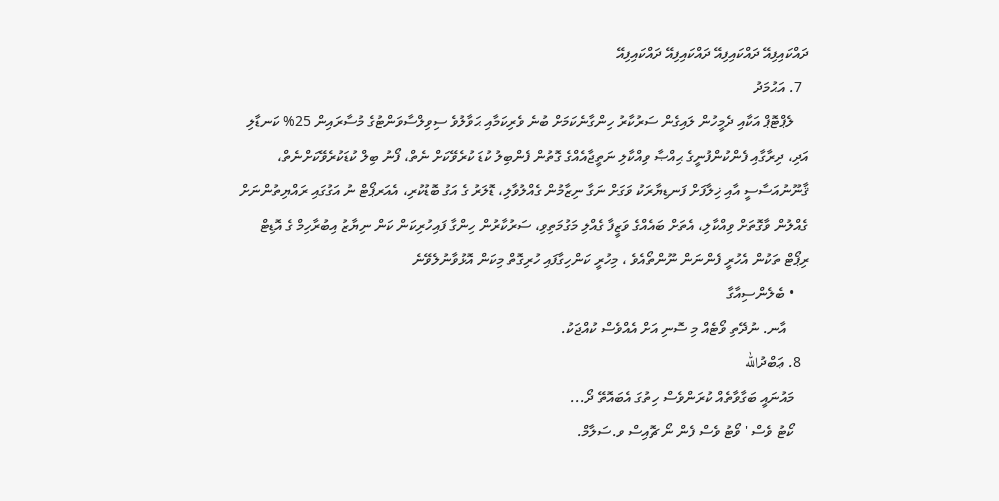ދައްކައިފިއޭ ދައްކައިފިއޭ ދައްކައިފިއޭ ދައްކައިފިއޭ
  7. އަޙުމަދު
    ލެޕްޓޮޕް އަކާއި ދެމީހުން ލައިގެން ސަރުކާރު ހިންގާނެކަމަށް ބުނެ ވެރިކަމާއި ޙަވާލުވެ ސިވިލްސާވަންޓުގެ މުސާރައިން 25% ކަނޑާލި އަދި، ދިރާގާއި ފެންކުންފުނީގެ ޙިއްޞާ ވިއްކާލި ނަތީޖާއެއްގެ ގޮތުން ފެންބިލު ކުޑަ ކުރެވޭކަށް ނެތް، ފޯނު ބިލް ކުޑަކުރެވޭކަށްނެތް، ޤާނޫނުއަސާސީ އާއި ޚިލާފަށް ފަނޑިޔާރަކު ވަގަށް ނަގާ ނިޒާމުން ގެއްލުވާލި، ޑޮލަރު ގެ އަގު ބޮޑުކުރި، އެއަރޕޯޓް ނު އަގުގައި ރައްޔިތުންނަށް ގެއްލުން ވާގޮތަށް ވިއްކާލި، އެތަށް ބައެއްގެ ވަޒީފާ ގެއްލި މަގުމަތިވި، ސަރުކާރުން ހިންގާ ފައިހުރިކަން ކަން ނިޔާޒު އިބުރާހިމް ގެ އޮޑިޓް ރިޕޯޓް ތަކުން އެހުރީ ފެންނަން ނޫންތޯއެވެ ، މިހުރީ ކަންހިގާފައި ހުރިގޮތް މިކަން އޮޅުވާނުލެވޭނެ
    • ބެލެންސިއާގާ
      އާނ. ނުދޭތި ވޯޓެއް މި ސޮނި އަށް އެއްވެސް ކުއްޖަކު.
  8. ޢަބްދުالله
    މައުނައީ ބަގާވާތެއް ކުރަންވެސް ހިތުގަ އެބައޮތޭ ދޯ...
    ކޯޓު ވެސް ' ވޯޓު ވެސް ފެން ނޯ ޗޮއިސް ވ.ސަލާމް.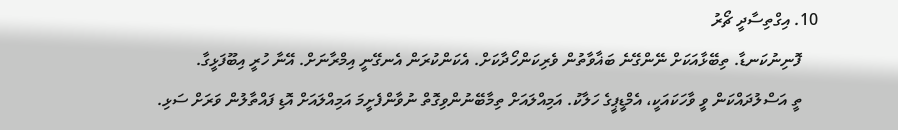10. އިގްތިސާދީ ޗޯރު
    ފޮނިނުކަނޑާ. ތިބޭޅާއަކަށް ނޭންގޭނެ ބަޣާވާތުން ވެރިކަންހޯދާކަށް. އެކަންކުރަން އެނގޭނީ އިމްރާނަށް. އޭނާ ހުރީ އިބޫފަޅީގާ.
    ތީ އަސްލުދައްކަން ވީ ވާހަކައަކީ، އެމްޑީޕީގެ ހަލާކު. އަމިއްލައަށް ތިމާބޭނުންވިގޮތް ނުވާންފެށީމަ އަމިއްލައަށް އޮޑި ފައްތާލުން ވަރަށް ސަޅި.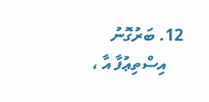12. ބަރުގޮނު
    އިސްތިޢުފާ އާ ،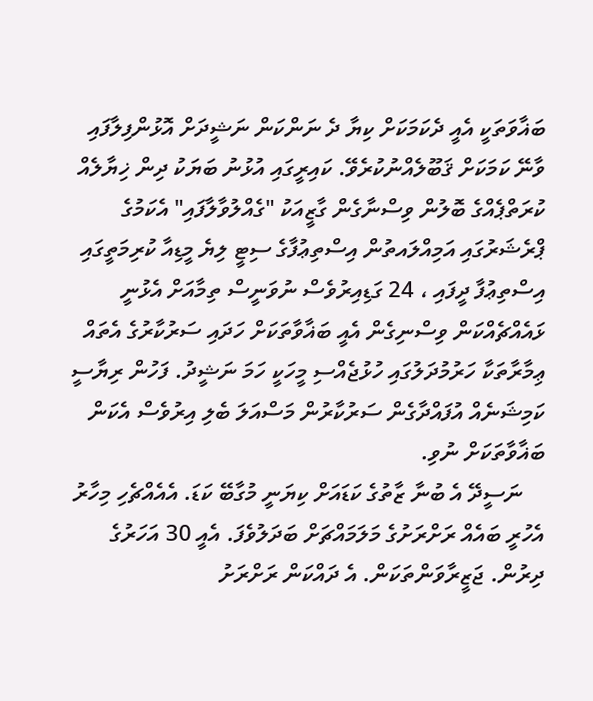ބަޣާވަތަކީ އެއީ ދެކަމަކަށް ކިޔާ ދެ ނަންކަން ނަޝީދަށް އޮޅުންފިލާފައި ވާނޭ ކަމަކަށް ޤަބޫލެއްނުކުރެވޭ. ކައިރީގައި އުޅުނު ބަޔަކު ދިން ޚިޔާލެއް ކުރަތްޕެއްގެ ބޮލުން ވިސްނާގެން ގާޒީއަކު "ގެއްލުވާލާފައި" އެކަމުގެ ޕްރެޝަރުގައި އަމިއްލައތުން އިސްތިޢުފާގެ ސިޓީ ލިޔެ މީޑިއާ ކުރިމަތީގައި އިސްތިޢުފާ ދީފައި ، 24 ގަޑިއިރުވެސް ނުވަނީސް ތިމާއަށް އެޅުނީ ޅައެއްޗެއްކަން ވިސްނިގެން އެއީ ބަޣާވާތަކަށް ހަދައި ސަރުކާރުގެ އެތައް ޢިމާރާތަކާ ހަރުމުދަލުގައި ހުޅުޖެއްސި މީހަކީ ހަމަ ނަޝީދު. ފަހުން ރިޔާސީ ކަމިޝަނެއް އުފައްދާގެން ސަރުކާރުން މަސްއަލަ ބެލި އިރުވެސް އެކަން ބަޣާވާތަކަށް ނުވި.
    ނަސީދޭ އެ ބުނާ ޒާތުގެ ކަޑައަށް ކިޔަނީ މުގާބޭ ކަޑަ. އެއެއްޗެހި މިހާރު އެހުރީ ބައެއް ރަށްރަށުގެ މަލަމައްޗަށް ބަދަލުވެފަ. އެއީ 30 އަހަރުގެ ދިރުން. ޖަޒީރާވަންތަކަން. އެ ދައްކަން ރަށްރަށު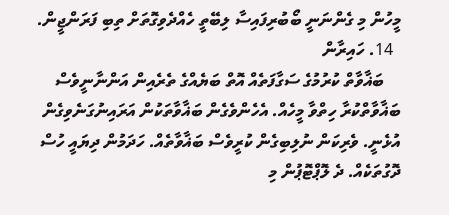މީހުން މި ގެންނަނީ ބޯބުރިފައިސާ ލިބޭތީ ހެއްދެވިގޮތަށް ތިބި ފަރަންޖީން.
  14. ހައިރާން
    ބަޣާވާތް ކުރުމުގެ ސަގާފަތެއް އޮތް ބަޔެއްގެ ތެރެއިން އަންނާނީވެސް ބަޣާވާތްކުރާ ހިތްވާ މީހެއް. އެހެންވެގެން ބަޣާވާތަކުން އަރައިނުގަނެވިގެން އުޅެނީ. ވެރިކަން ނުލިބިގެން ކުރީވެސް ބަޣާވާތެއް. ހަދަމުން ދިޔައީ ހުސް ދޮގުތަކެއް. ދެ ލޮޕްޓޮޕުން މި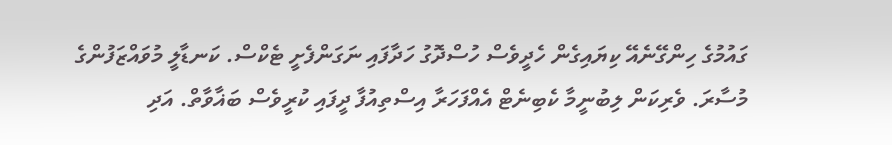ގައުމުގެ ހިންގޭނެއޭ ކިޔައިގެން ހެދީވެސް ހުސްދޮގު ހަދާފައި ނަގަންފެށީ ޓެކްސް. ކަނޑާލީ މުވައްޒަފުންގެ މުސާރަ. ވެރިކަން ލިބުނީމާ ކެބިނެޓް އެއްފަހަރާ އިސްތިއުފާ ދީފައި ކުރީވެސް ބަޣާވާތް. އަދި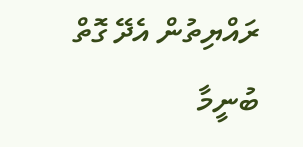ރައްޔިތުން އެދޭ ގޮތް ބުނީމާ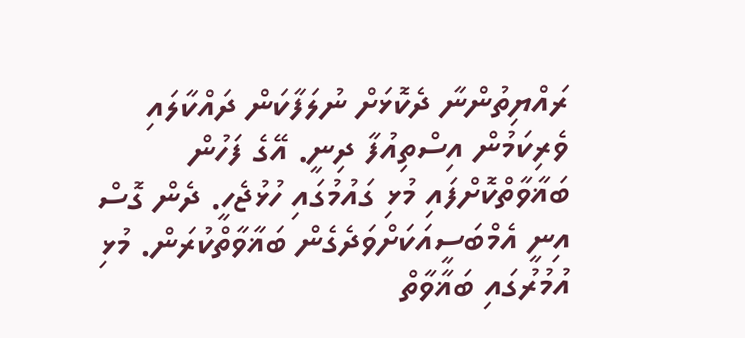ރައްޔިތުންނާ ދެކޮޅަށް ނުލަފާކަން ދައްކާލައި ވެރިކަމުން އިސްތިއުފާ ދިނީ. އޭގެ ފަހުން ބަޣާވާތްކޮށްފައި މުޅި ގައުމުގައި ހުޅުޖެހީ. ދެން ގޮސް އިނީ އެމްބަސީއަކަށްވަދެގެން ބަޣާވާތްކުރަން. މުޅި އުމުރުގައި ބަޣާވާތް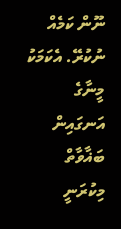ނޫން ކަމެއް ނުކުރޭ. އެކަމަކު މީނާގެ އަނގައިން ބަޣާވާތް މިކުރަނީ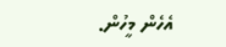އެހެން މީހުން.